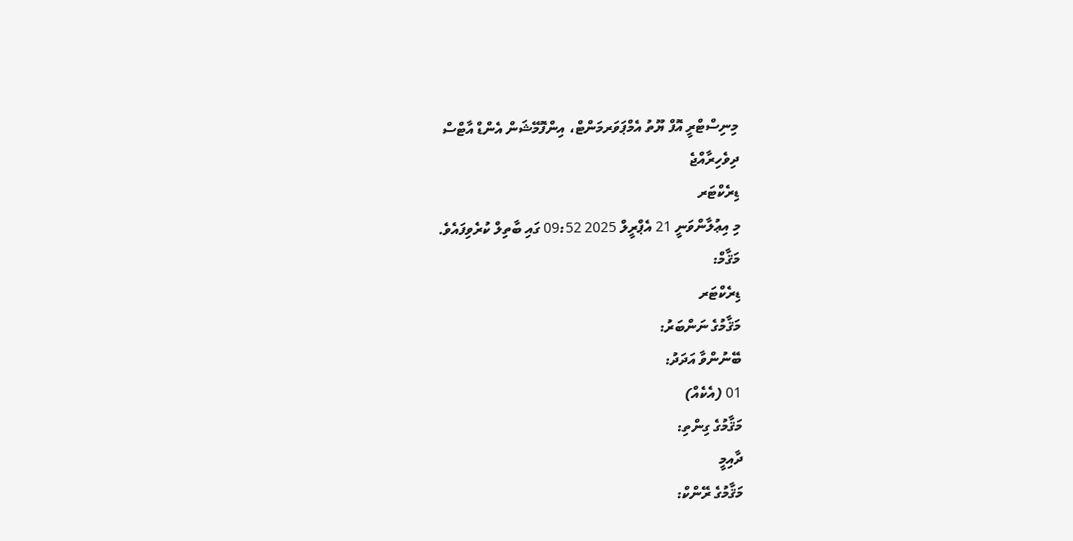މިނިސްޓްރީ އޮފް ޔޫތު އެމްޕަވަރމަންޓް، އިންފޮމޭޝަން އެންޑް އާޓްސް
ދިވެހިރާއްޖެ
ޑިރެކްޓަރ
މި އިޢުލާންވަނީ 21 އެޕްރީލް 2025 09:52 ގައި ބާތިލް ކުރެވިފައެވެ.
މަޤާމް:
ޑިރެކްޓަރ
މަޤާމުގެ ނަންބަރު:
ބޭނުންވާ އަދަދު:
01 (އެކެއް)
މަޤާމުގެ ގިންތި:
ދާއިމީ
މަޤާމުގެ ރޭންކް: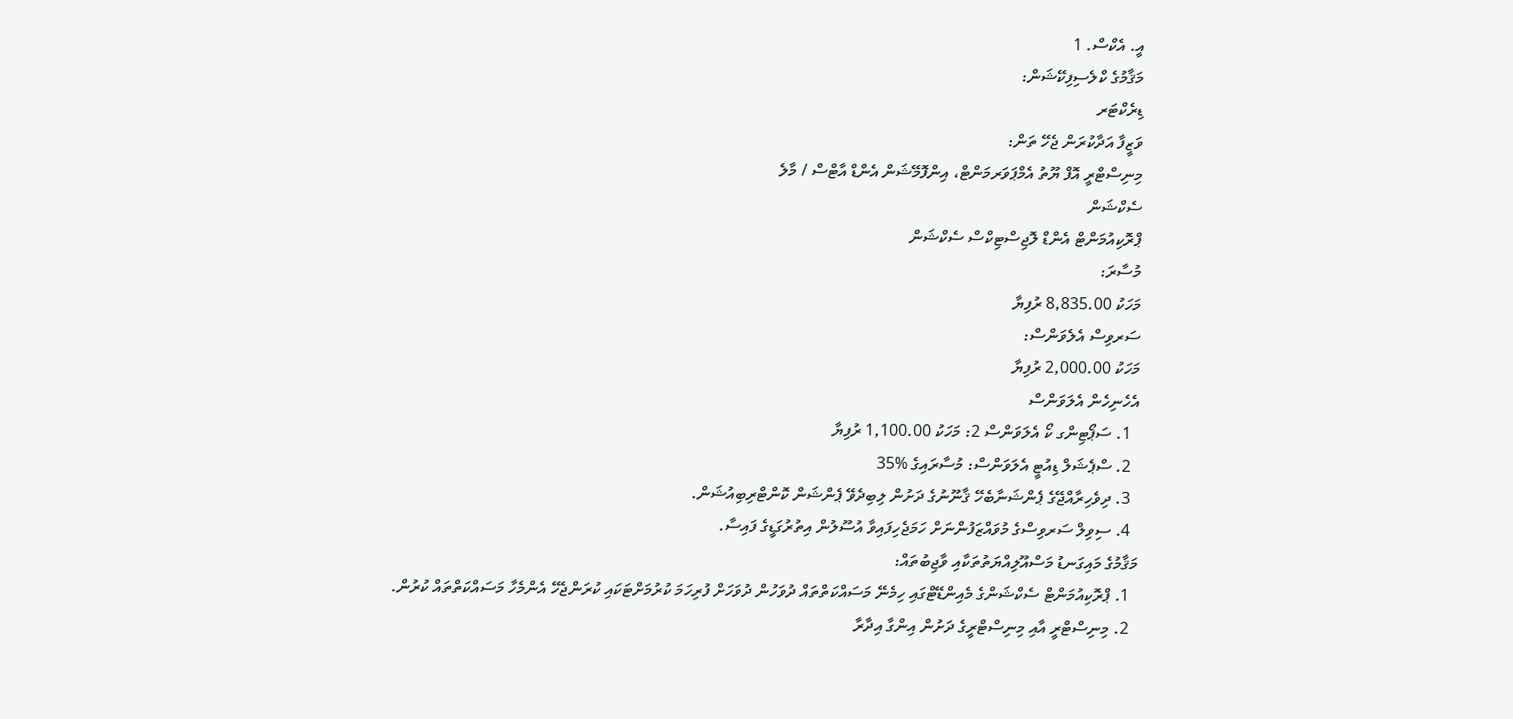އީ. އެކްސް. 1
މަޤާމުގެ ކްލެސިފިކޭޝަން:
ޑިރެކްޓަރ
ވަޒީފާ އަދާކުރަން ޖެހޭ ތަން:
މިނިސްޓްރީ އޮފް ޔޫތު އެމްޕަވަރމަންޓް، އިންފޮމޭޝަން އެންޑް އާޓްސް / މާލެ
ސެކްޝަން
ޕްރޮކިއުމަންޓް އެންޑް ލޮޖިސްޓިކްސް ސެކްޝަން
މުސާރަ:
މަހަކު 8,835.00 ރުފިޔާ
ސަރވިސް އެލެވަންސް:
މަހަކު 2,000.00 ރުފިޔާ
އެހެނިހެން އެލަވަންސް
  1. ސަޕޯޓިންގ ކޯ އެލަވަންސް 2: މަހަކު 1,100.00 ރުފިޔާ
  2. ސްޕެޝަލް ޑިއުޓީ އެލަވަންސް: މުސާރައިގެ %35
  3. ދިވެހިރާއްޖޭގެ ޕެންޝަނާބެހޭ ޤާނޫނުގެ ދަށުން ލިބިދެވޭ ޕެންޝަން ކޮންޓްރިބިއުޝަން.
  4. ސިވިލް ސަރވިސްގެ މުވައްޒަފުންނަށް ހަމަޖެހިފައިވާ އުސޫލުން އިތުރުގަޑީގެ ފައިސާ.
މަޤާމުގެ މައިގަނޑު މަސްއޫލިއްޔަތުތަކާއި ވާޖިބުތައް:
  1. ޕްރޮކިއުމަންޓް ސެކްޝަންގެ މެއިންޑޭޓްގައި ހިމެނޭ މަސައްކަތްތައް ދުވަހުން ދުވަހަށް ފުރިހަމަ ކުރުމަށްޓަކައި ކުރަންޖެހޭ އެންމެހާ މަސައްކަތްތައް ކުރުން.
  2. މިނިސްޓްރީ އާއި މިނިސްޓްރީގެ ދަށުން އިންގާ އިދާރާ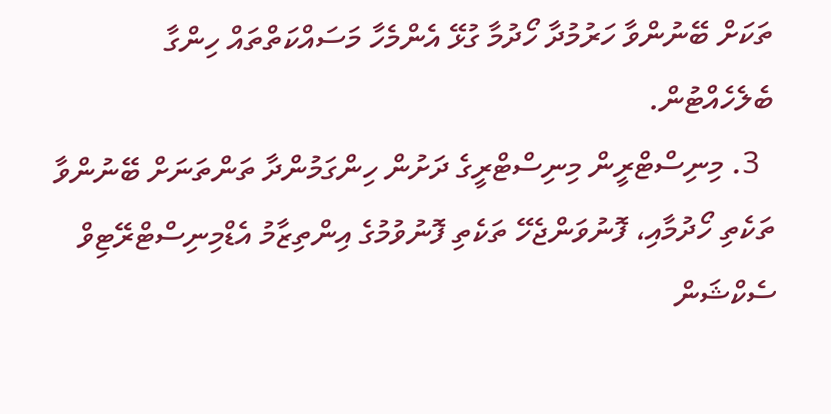ތަކަށް ބޭނުންވާ ހަރުމުދާ ހޯދުމާ ގުޅޭ އެންމެހާ މަސައްކަތްތައް ހިންގާ ބެލެހެއްޓުން.
  3. މިނިސްޓްރީން މިނިސްޓްރީގެ ދަށުން ހިންގަމުންދާ ތަންތަނަށް ބޭނުންވާ ތަކެތި ހޯދުމާއި، ފޮނުވަންޖެހޭ ތަކެތި ފޮނުވުމުގެ އިންތިޒާމު އެޑްމިނިސްޓްރޭޓިވް ސެކްޝަން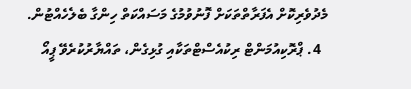މެދުވެރިކޮށް އެފަރާތްތަކަށް ފޮނުވުމުގެ މަސައްކަތް ހިންގާ ބެލެހެއްޓުން.
  4. ޕްރޮކިއުމަންޓް ރިކުއެސްޓްތަކާއި ގުޅިގެން، ތައްޔާރުކުރެވޭ ޕީއޯ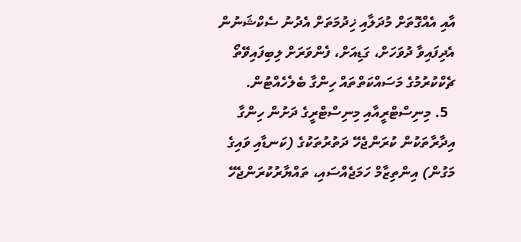އާއި އެއްގޮތަށް މުދަލާއި ޚިދުމަތަށް އެދުނު ސެކްޝަނުން އެދިފައިވާ ދުވަހަށް، ގަޑިއަށް، ފެންވަރަށް ލިބިފައިވޭތޯ ޗެކްކުރުމުގެ މަސައްކަތްތައް ހިންގާ ބެލެހެއްޓުން.
  5. މިނިސްޓްރީއާއި މިނިސްޓްރީގެ ދަށުން ހިންގާ އިދާރާތަކުން ކުރަންޖެހޭ ދަތުރުތަކުގެ (ކަނޑާއި ވައިގެ މަގުން) އިންތިޒާމް ހަމަޖެއްސައި، ތައްޔާރުކުރަންޖެހޭ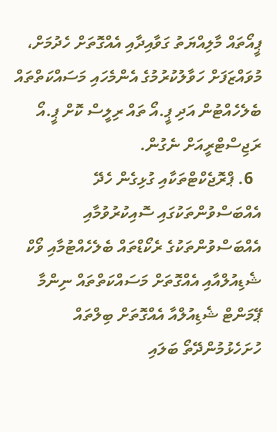ޕީއޯތައް މާލިއްޔަތު ގަވާއިދާއި އެއްގޮތަށް ހެދުމަށް، މުވައްޒަފަށް ހަވާލުކުރުމުގެ އެންމެހައި މަސައްކަތްތައް ބެލެހެއްޓުން އަދި ޕީ.އޯ ތައް ރިލީސް ކޮށް ޕީ.އޯ ރަޖިސްޓްރީއަށް ނެގުން.
  6. ޕްރޮޖެކްޓްތަކާއި ގުޅިގެން ހެދޭ އެއްބަސްވުންތަކުގައި ސޮއިކުރުވުމާއި އެއްބަސްވުންތަކުގެ ރެކޯޑްތައް ބެލެހެއްޓުމާއި ވޯކް ޝެޑިއުލްއާއި އެއްގޮތަށް މަސައްކަތްތައް ނިންމާ ޕޭމަންޓް ޝެޑިއުލްއާ އެއްގޮތަށް ބިލްތައް ހުށަހެޅުމުންދޭތޯ ބަލައި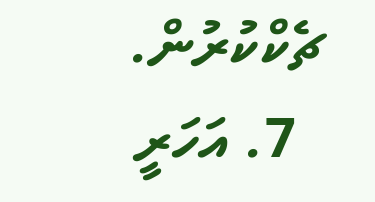ޗެކްކުރުން.
  7. އަހަރީ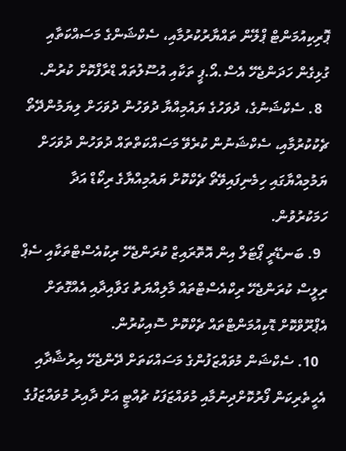ޕޮރިކިއުމަންޓް ޕްލޭން ތައްޔާރުކުރުމާއި، ސެކްޝަންގެ މަސައްކަތާއި ގުޅިގެން ހަދަންޖެހޭ އެސް.އޯ.ޕީ ތަކާއި އުސޫލުތައް ޑްރާފްކޮށް ކުރުން.
  8. ސެކްޝަނުގެ، ދުވަހުގެ ޔައުމިއްޔާ ދުވަހުން ދުވަހަށް ލިޔަމުންދޭތޯ ޗެކުކުރުމާއި، ސެކްޝަނުން ކުރެވޭ މަސައްކަތްތައް ދުވަހުން ދުވަހަށް  ޔަމުމިއްޔާގައި ހިމެނިފައިވޭތޯ ޗެކްކޮށް ޔައުމިއްޔާގެ ރިކޯޑް އަދާ ހަމަކުރުވުން.
  9. ބަނޑޭރީ ޕޯޓަލް އިން އޮތޮރައިޒް ކުރަންޖެހޭ ރިކުއެސްޓްތަކާއި ސެޕް ރިލީސް ކުރަންޖެހޭ ރިކްއެސްޓްތައް މާލިއްޔަތު ގަވާއިދާއި އެއްގޮތަށް އެޕްރޫވްކޮށް ޑޮކިއުމަންޓްތައް ޗެކްކޮށް ސޮއިކުރުން.
  10. ސެކްޝަން މުވައްޒަފުންގެ މަސައްކަތަށް ދޭންޖެހޭ އިރުޝާދާއި އެހީތެރިކަން ފޯރުކޮށްދިނުމާއި މުވައްޒަފަކު ޗުއްޓީ އަށް ދާއިރު މުވައްޒަފުގެ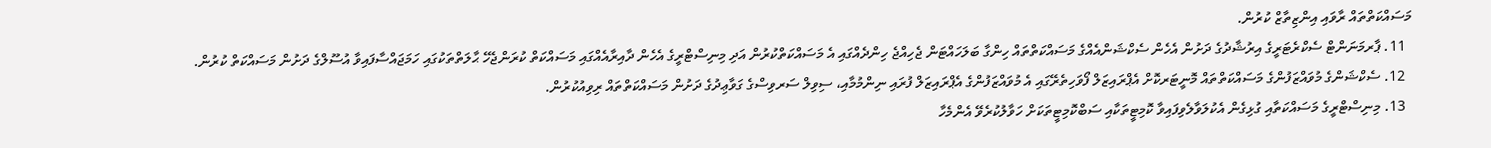މަސައްކަތްތައް ރާވައި އިންޒިތާޒް ކުރުން.
  11. ޕާރމަނަންޓް ސެކްރެޓަރީގެ އިރުޝާދުގެ ދަށުން އެހެން ސެކްޝަންއެއްގެ މަސައްކަތްތައް ހިންގާ ބަލަހައްޓަން ޖެހިއްޖެ ހިންދެއްގައި އެ މަސައްކަތްކުރުން އަދި މިނިސްޓްރީގެ އެހެން ދާއިރާއެއްގައި މަސައްކަތް ކުރަންޖެހޭ ޙާލަތްތަކުގައި ހަމަޖައްސާފައިވާ އުސޫލްގެ ދަށުން މަސައްކަތް ކުރުން.
  12. ސެކްޝަންގެ މުވައްޒަފުންގެ މަސައްކަތްތައް މޮނީޓަރކޮށް އެޕްރައިޒަލް ފޯވަހިތެރޭގައި އެ މުވައްޒަފުންގެ އެޕްރައިޒަލް ފުރައި ނިންމުމާއި، ސިވިލް ސަރވިސްގެ ގަވާޢިދުގެ ދަށުން މަސައްކަތްތައް ރިވިއުކުރުން.
  13. މިނިސްޓްރީގެ މަސައްކަތާއި ގުޅިގެން އެކުލަވާލެވިފައިވާ ކޮމިޓީތަކާއި ސަބްކޮމިޓީތަކަށް ހަވާލުކުރެވޭ އެންމެހާ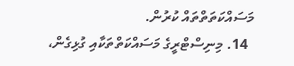މަސައްކަތަތްތައް ކުރުން.
  14. މިނިސްޓްރީގެ މަސައްކަތްތަކާއި ގުޅިގެން،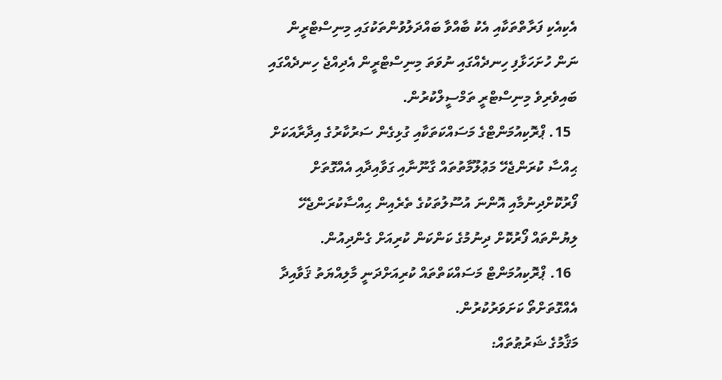އެކިއެކި ފަރާތްތަކާއި އެކު ބާއްވާ ބައްދަލުވުންތަކުގައި މިނިސްޓްރީން ނަން ހުށަހަޅާފި ހިނދެއްގައި ނުވަތަ މިނިސްޓްރީން އެދިއްޖެ ހިނދެއްގައި ބައިވެރިވެ މިނިސްޓްރީ ތަމްސީލްކުރުން.
  15. ޕްރޮކިއުމަންޓްގެ މަސައްކަތަކާއި ގުޅިގެން ސަރުކާރުގެ އިދާރާއަކަށް ޙިއްސާ ކުރަންޖެހޭ މަޢުލޫމާތުތައް ގާނޫނާއި ގަވާއިދާއި އެއްގޮތަށް ފޯރުކޮށްދިނުމާއި އޮންނަ އުސޫލުތަކުގެ ތެރެއިން ޙިއްސާކުރަންޖެހޭ ލިޔުންތައް ފޯރުކޮށް ދިނުމުގެ ކަންކަން ކުރިއަށް ގެންދިއުން.
  16. ޕްރޮކިއުމަންޓް މަސައްކަތްތައް ކުރިއަށްދަނީ މާލިއްޔަތު ޤަވާއިދާ އެއްގޮތަށްތޯ ކަށަވަރުކުރުން.
މަޤާމުގެ ޝަރުޠުތައް: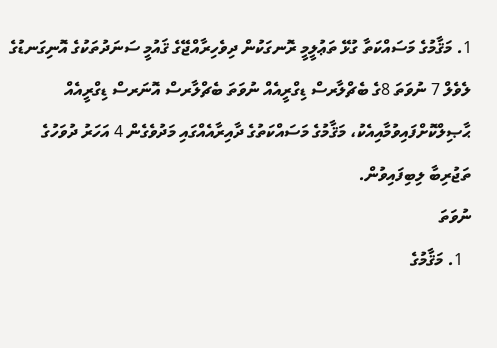1. މަޤާމުގެ މަސައްކަތާ ގުޅޭ ތަޢުލީމީ ރޮނގަކުން ދިވެހިރާއްޖޭގެ ޤައުމީ ސަނަދުތަކުގެ އޮނިގަނޑުގެ ލެވެލް 7 ނުވަތަ 8ގެ ބެޗްލާރސް ޑިގްރީއެއް ނުވަތަ ބެޗްލާރސް އޮނަރސް ޑިގްރީއެއް ޙާޞިލްކޮށްފައިވުމާއިއެކު، މަޤާމުގެ މަސައްކަތުގެ ދާއިރާއެއްގައި މަދުވެގެން 4 އަހަރު ދުވަހުގެ ތަޖުރިބާ ލިބިފައިވުން.
ނުވަތަ
  1. މަޤާމުގެ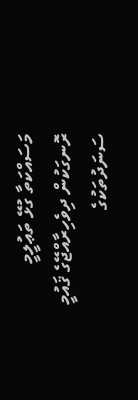މަސައްކަތާ ގުޅޭ ތަޢުލީމީ ރޮނގަކުން ދިވެހިރާއްޖޭގެ ޤައުމީ ސަނަދުތަކުގެ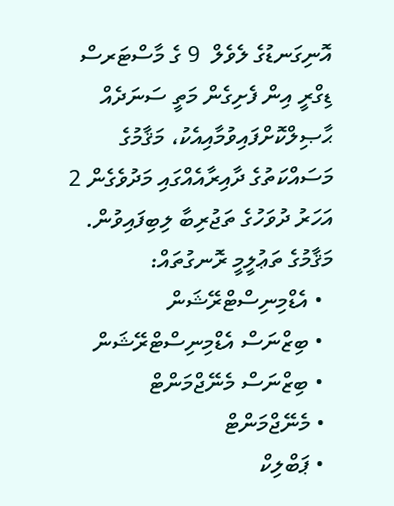އޮނިގަނޑުގެ ލެވެލް  9 ގެ މާސްޓަރސް ޑިގްރީ އިން ފެށިގެން މަތީ ސަނަދެއް ޙާޞިލްކޮށްފައިވުމާއިއެކު، މަޤާމުގެ މަސައްކަތުގެ ދާއިރާއެއްގައި މަދުވެގެން 2 އަހަރު ދުވަހުގެ ތަޖުރިބާ ލިބިފައިވުން.
މަޤާމުގެ ތަޢުލީމީ ރޮނގުތައް:
  • އެޑްމިނިސްޓްރޭޝަން
  • ބިޒްނަސް އެޑްމިނިސްޓްރޭޝަން
  • ބިޒްނަސް މެނޭޖްމަންޓް
  • މެނޭޖްމަންޓް
  • ޕަބްލިކް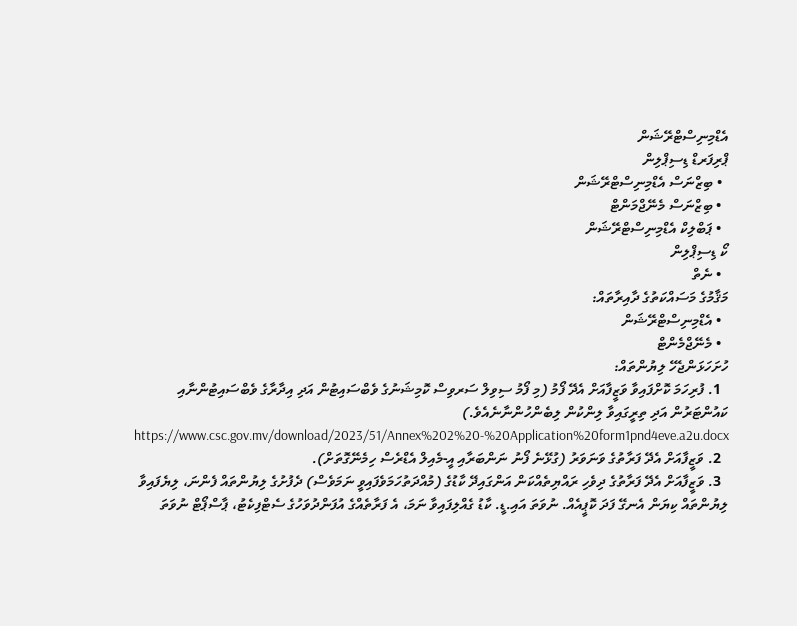އެޑްމިނިސްޓްރޭޝަން
ޕްރިފަރޑް ޑިސިޕްލިން
  • ބިޒްނަސް އެޑްމިނިސްޓްރޭޝަން
  • ބިޒްނަސް މެނޭޖްމަންޓް
  • ޕަބްލިކް އެޑްމިނިސްޓްރޭޝަން
ކޯ ޑިސިޕްލިން
  • ނެތް
މަޤާމުގެ މަސައްކަތުގެ ދާއިރާތައް:
  • އެޑްމިނިސްޓްރޭޝަން
  • މެނޭޖްމެންޓް
ހުށަހަޅަންޖެހޭ ލިޔުންތައް:
  1. ފުރިހަމަ ކޮށްފައިވާ ވަޒީފާއަށް އެދޭ ފޯމު (މި ފޯމު ސިވިލް ސަރވިސް ކޮމިޝަނުގެ ވެބްސައިޓުން އަދި އިދާރާގެ ވެބްސައިޓުންނާއި ކައުންޓަރުން އަދި ތިރީގައިވާ ލިންކުން ލިބެންހުންނާނެއެވެ.)  https://www.csc.gov.mv/download/2023/51/Annex%202%20-%20Application%20form1pnd4eve.a2u.docx
  2. ވަޒީފާއަށް އެދޭ ފަރާތުގެ ވަނަވަރު (ގުޅޭނެ ފޯނު ނަންބަރާއި އީ-މެއިލް އެޑްރެސް ހިމެނޭގޮތަށް).
  3. ވަޒީފާއަށް އެދޭ ފަރާތުގެ ދިވެހި ރައްޔިތެއްކަން އަންގައިދޭ ކާޑުގެ (މުއްދަތުހަމަވެފައިވީ ނަމަވެސް) ދެފުށުގެ ލިޔުންތައް ފެންނަ، ލިޔެފައިވާ ލިޔުންތައް ކިޔަން އެނގޭ ފަދަ ކޮޕީއެއް. ނުވަތަ އައި.ޑީ. ކާޑު ގެއްލިފައިވާ ނަމަ، އެ ފަރާތެއްގެ އުފަންދުވަހުގެ ސެޓްފިކެޓު، ޕާސްޕޯޓް ނުވަތަ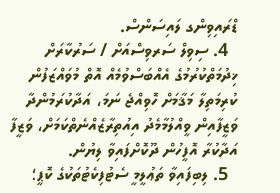ޑްރައިވިންގ ލައިސަންސް.
  4. ސިވިލް ސަރވިސްއަށް / ސަރުކާރަށް ޚިދުމަތްކުރުމުގެ އެއްބަސްވުމެއް އޮތް މުވައްޒަފުން ކުރިމަތިލާ މަޤާމަށް ހޮވިއްޖެ ނަމަ، އަދާކުރަމުންދާ ވަޒީފާއިން ވީއްލުމާމެދު އިއުތިރާޒެއްނެތްކަމަށް، ވަޒީފާ އަދާކުރާ އޮފީހުން ދޫކޮށްފައިވާ ލިޔުން.
  5. ލިބިފައިވާ ތަޢުލީމީ ސެޓުފިކެޓުތަކުގެ ކޮޕީ؛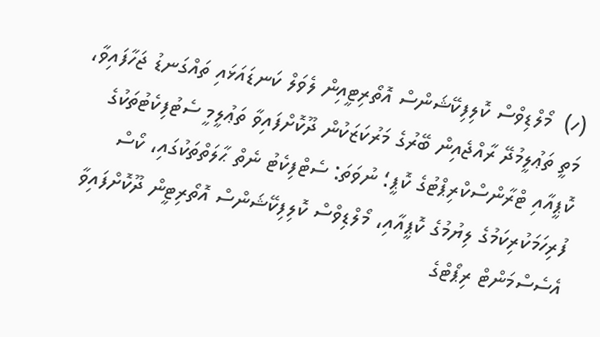(ހ)  މޯލްޑިވްސް ކޮލިފިކޭޝަންސް އޮތޯރިޓީއިން ލެވަލް ކަނޑައަޅައި ތައްގަނޑު ޖަހާފައިވާ، މަތީ ތަޢުލީމުދޭ ރާއްޖެއިން ބޭރުގެ މަރުކަޒަކުން ދޫކޮށްފައިވާ ތަޢުލީމީ ސެޓުފިކެޓުތަކުގެ ކޮޕީއާއި ޓްރާންސްކްރިޕްޓުގެ ކޮޕީ؛ ނުވަތަ: ސެޓްފިކެޓު ނެތް ޙާލަތްތަކުގައި، ކޯސް ފުރިހަމަކުރިކަމުގެ ލިޔުމުގެ ކޮޕީއާއި، މޯލްޑިވްސް ކޮލިފިކޭޝަންސް އޮތޯރިޓީން ދޫކޮށްފައިވާ އެސެސްމަންޓް ރިޕޯޓްގެ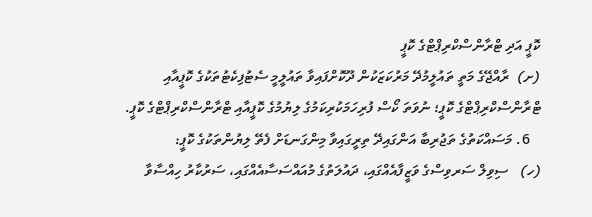ކޮޕީ އަދި ޓްރާންސްކްރިޕްޓްގެ ކޮޕީ
(ށ)  ރާއްޖޭގެ މަތީ ތައުލީމުދޭ މަރުކަޒަކުން ދޫކޮށްފައިވާ ތައުލީމީ ސެޓުފިކެޓުތަކުގެ ކޮޕީއާއި ޓްރާންސްކްރިޕްޓްގެ ކޮޕީ؛ ނުވަތަ ކޯސް ފުރިހަމަކުރިކަމުގެ ލިޔުމުގެ ކޮޕީއާއި ޓްރާންސްކްރިޕްޓްގެ ކޮޕީ.
   6. މަސައްކަތުގެ ތަޖުރިބާ އަންގައިދޭ ތިރީގައިވާ މިންގަނޑަށް ފެތޭ ލިޔުންތަކުގެ ކޮޕީ:
(ހ)   ސިވިލް ސަރވިސްގެ ވަޒީފާއެއްގައި، ދައުލަތުގެ މުއައްސަސާއެއްގައި، ސަރުކާރު ހިއްސާވާ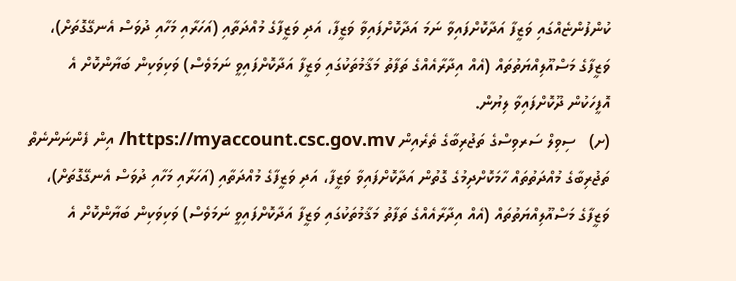ކުންފުންޏެއްގައި ވަޒީފާ އަދާކޮށްފައިވާ ނަމަ އަދާކޮށްފައިވާ ވަޒީފާ، އަދި ވަޒީފާގެ މުއްދަތާއި (އަހަރާއި މަހާއި ދުވަސް އެނގޭގޮތަށް)، ވަޒީފާގެ މަސްއޫލިއްޔަތުތައް (އެއް އިދާރާއެއްގެ ތަފާތު މަޤާމުތަކުގައި ވަޒީފާ އަދާކޮށްފައިވީ ނަމަވެސް) ވަކިވަކިން ބަޔާންކޮށް އެ އޮފީހަކުން ދޫކޮށްފައިވާ ލިޔުން.
(ށ)   ސިވިލް ސަރވިސްގެ ތަޖުރިބާގެ ތެރެއިން https://myaccount.csc.gov.mv/ އިން ފެންނަންނެތް ތަޖުރިބާގެ މުއްދަތުތައް ހާމަކޮށްދިމުގެ ގޮތުން އަދާކޮށްފައިވާ ވަޒީފާ، އަދި ވަޒީފާގެ މުއްދަތާއި (އަހަރާއި މަހާއި ދުވަސް އެނގޭގޮތަށް)، ވަޒީފާގެ މަސްއޫލިއްޔަތުތައް (އެއް އިދާރާއެއްގެ ތަފާތު މަޤާމުތަކުގައި ވަޒީފާ އަދާކޮށްފައިވީ ނަމަވެސް) ވަކިވަކިން ބަޔާންކޮށް އެ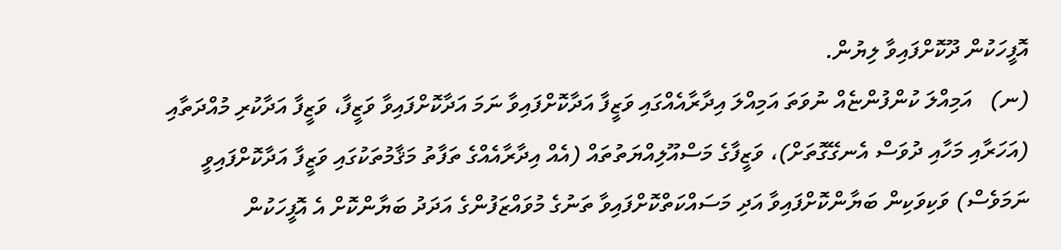އޮފީހަކުން ދޫކޮށްފައިވާ ލިޔުން.
(ނ)   އަމިއްލަ ކުންފުންޏެއް ނުވަތަ އަމިއްލަ އިދާރާއެއްގައި ވަޒީފާ އަދާކޮށްފައިވާ ނަމަ އަދާކޮށްފައިވާ ވަޒީފާ، ވަޒީފާ އަދާކުރި މުއްދަތާއި (އަހަރާއި މަހާއި ދުވަސް އެނގޭގޮތަށް)، ވަޒީފާގެ މަސްއޫލިއްޔަތުތައް (އެއް އިދާރާއެއްގެ ތަފާތު މަޤާމުތަކުގައި ވަޒީފާ އަދާކޮށްފައިވީ ނަމަވެސް) ވަކިވަކިން ބަޔާންކޮށްފައިވާ އަދި މަސައްކަތްކޮށްފައިވާ ތަނުގެ މުވައްޒަފުންގެ އަދަދު ބަޔާންކޮށް އެ އޮފީހަކުން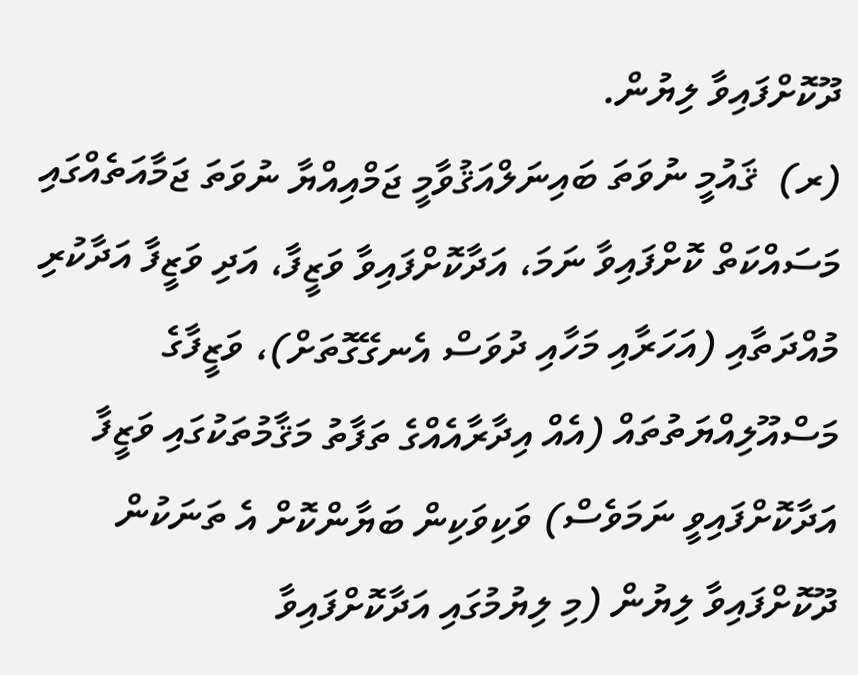ދޫކޮށްފައިވާ ލިޔުން.
(ރ)  ޤައުމީ ނުވަތަ ބައިނަލްއަޤުވާމީ ޖަމްއިއްޔާ ނުވަތަ ޖަމާއަތެއްގައި މަސައްކަތް ކޮށްފައިވާ ނަމަ، އަދާކޮށްފައިވާ ވަޒީފާ، އަދި ވަޒީފާ އަދާކުރި މުއްދަތާއި (އަހަރާއި މަހާއި ދުވަސް އެނގޭގޮތަށް)، ވަޒީފާގެ މަސްއޫލިއްޔަތުތައް (އެއް އިދާރާއެއްގެ ތަފާތު މަޤާމުތަކުގައި ވަޒީފާ އަދާކޮށްފައިވީ ނަމަވެސް) ވަކިވަކިން ބަޔާންކޮށް އެ ތަނަކުން ދޫކޮށްފައިވާ ލިޔުން (މި ލިޔުމުގައި އަދާކޮށްފައިވާ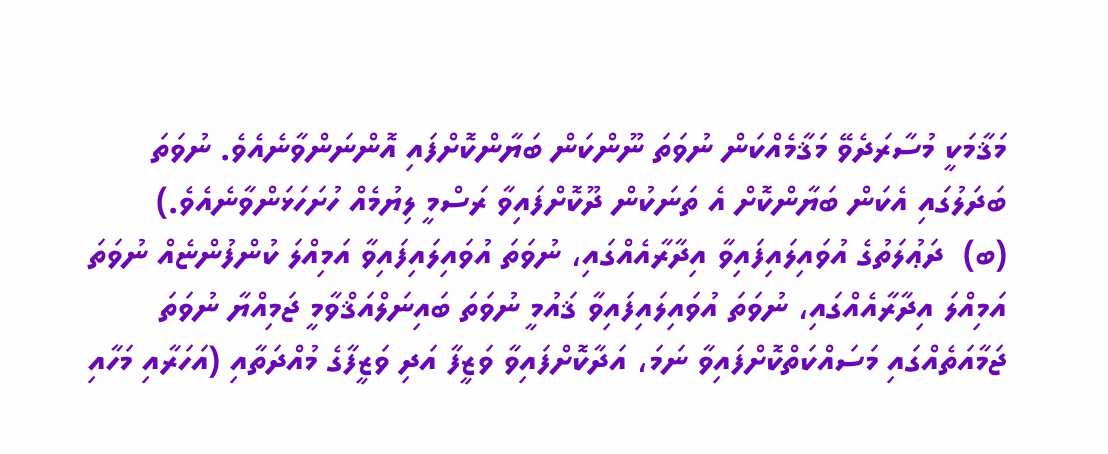މަޤާމަކީ މުސާރަދެވޭ މަޤާމެއްކަން ނުވަތަ ނޫންކަން ބަޔާންކޮށްފައި އޮންނަންވާނެއެވެ. ނުވަތަ ބަދަލުގައި އެކަން ބަޔާންކޮށް އެ ތަނަކުން ދޫކޮށްފައިވާ ރަސްމީ ލިޔުމެއް ހުށަހަޅަންވާނެއެވެ.)
(ބ)  ދަޢުލަތުގެ އުވައިލައިފައިވާ އިދާރާއެއްގައި، ނުވަތަ އުވައިލައިފައިވާ އަމިއްލަ ކުންފުންޏެއް ނުވަތަ އަމިއްލަ އިދާރާއެއްގައި، ނުވަތަ އުވައިލައިފައިވާ ޤައުމީ ނުވަތަ ބައިނަލްއަޤްވާމީ ޖަމިއްޔާ ނުވަތަ ޖަމާއަތެއްގައި މަސައްކަތްކޮށްފައިވާ ނަމަ، އަދާކޮށްފައިވާ ވަޒީފާ އަދި ވަޒީފާގެ މުއްދަތާއި (އަހަރާއި މަހާއި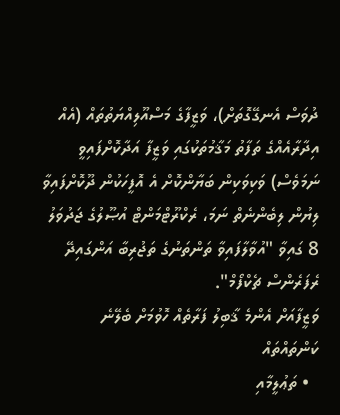ދުވަސް އެނގޭގޮތަށް)، ވަޒީފާގެ މަސްއޫލިއްޔަތުތައް (އެއް އިދާރާއެއްގެ ތަފާތު މަޤާމުތަކުގައި ވަޒީފާ އަދާކޮށްފައިވީ ނަމަވެސް) ވަކިވަކިން ބަޔާންކޮށް އެ އޮފީހަކުން ދޫކޮށްފައިވާ ލިޔުން ލިބެންނެތް ނަމަ، ރެކްރޫޓްމަންޓް އުޞޫލުގެ ޖަދުވަލު 8 ގައިވާ "އުވާލާފައިވާ ތަންތަނުގެ ތަޖުރިބާ އަންގައިދޭ ރެފަރެންސް ޗެކްފޯމް".
ވަޒީފާއަށް އެންމެ ޤާބިލު ފަރާތެއް ހޮވުމަށް ބެލޭނެ ކަންތައްތައް
  • ތަޢުލީމާއި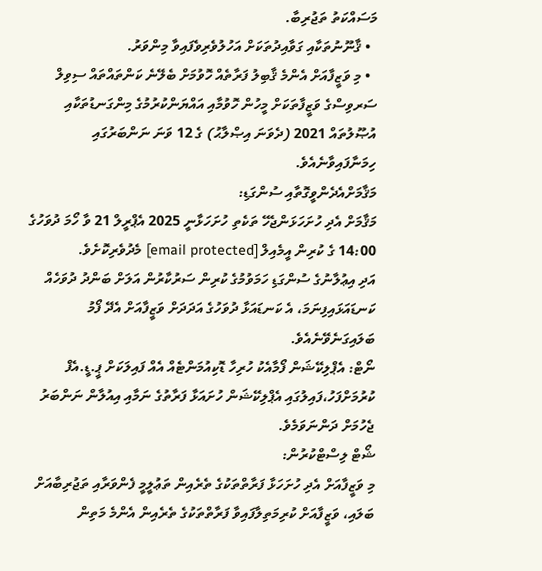މަސައްކަތު ތަޖުރިބާ.
  • ޤާނޫނުތަކާއި ގަވާއިދުތަކަށް އަހުލުވެރިވެފައިވާ މިންވަރު.
  • މި ވަޒީފާއަށް އެންމެ ޤާބިލު ފަރާތެއް ހޮވުމަށް ބެލޭނެ ކަންތައްތައް ސިވިލް ސަރވިސްގެ ވަޒީފާތަކަށް މީހުން ހޮވުމާއި އައްޔަންކުރުމުގެ މިންގަނޑުތަކާއި އުޞޫލުތައް 2021 (ދެވަނަ އިޞްލާޙު) ގެ 12 ވަނަ ނަންބަރުގައި ހިމަނާފައިވާނެއެވެ.
މަޤާމަށްއެދެންވީގޮތާއި ސުންގަޑި:
މަޤާމަށް އެދި ހުށަހަޅަންޖެހޭ ތަކެތި ހުށަހަޅާނީ 2025 އެޕްރީލް 21 ވާ ހޯމަ ދުވަހުގެ 14:00 ގެ ކުރިން އީމެއިލް [email protected] މެދުވެރިކޮށެވެ.
އަދި އިޢުލާނުގެ ސުންގަޑި ހަމަވުމުގެ ކުރިން ސަރުކާރުން އަލަށް ބަންދު ދުވަހެއް ކަނޑައަޅައިފިނަމަ، އެ ކަނޑައަޅާ ދުވަހުގެ އަދަދަށް ވަޒީފާއަށް އެދޭ ފޯމު ބަލައިގަނެވޭނެއެވެ.
ނޯޓް: އެޕްލިކޭޝަން ފޯމާއެކު ހުރިހާ ޑޮކިއުމަންޓެއް އެއް ފައިލަކަށް ޕީ.ޑީ.އެފް ކުރުމަށްފަހު،ފައިލުގައި އެޕްލިކޭޝަން ހުށައަޅާ ފަރާތުގެ ނަމާއި އިއުލާން ނަންބަރު ޖެހުމަށް ދަންނަވަމެވެ.
ޝޯޓް ލިސްޓްކުރުން:
މި ވަޒީފާއަށް އެދި ހުށަހަޅާ ފަރާތްތަކުގެ ތެރެއިން ތަޢުލީމީ ފެންވަރާއި ތަޖުރިބާއަށް ބަލައި، ވަޒީފާއަށް ކުރިމަތިލާފައިވާ ފަރާތްތަކުގެ ތެރެއިން އެންމެ މަތިން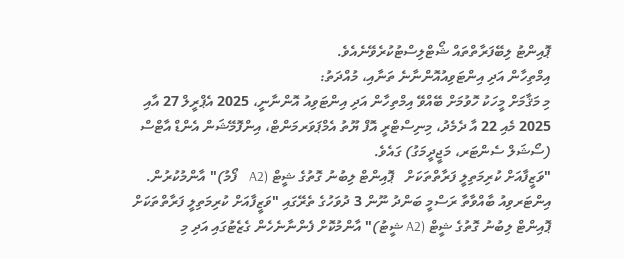ޕޮއިންޓު ލިބޭފަރާތްތައް ޝޯޓްލިސްޓުކުރެވޭނެއެވެ.
އިމްތިހާން އަދި އިންޓަވިއުއޮންނާނެ ތަނާއި، މުއްދަތު:
މި މަޤާމަށް މީހަކު ހޮވުމަށް ބޭއްވޭ އިމްތިހާން އަދި އިންޓަވިއު އޮންނާނީ، 2025 އެޕްރީލް 27 އާއި 2025 މެއި 22 އާ ދެމެދު، މިނިސްޓްރީ އޮފް ޔޫތު އެމްޕަވަރމަންޓް، އިންފޮމޭޝަން އެންޑް އާޓްސް (ސޯޝަލް ސެންޓަރ، މަޖީދީމަގު) ގައެވެ.
"ވަޒީފާއަށް ކުރިމަތިލީ ފަރާތްތަކަށް   ޕޮއިންޓް ލިބުނު ގޮތުގެ ޝީޓް (A2    ފޯމު)" އާންމުކުރުން.
އިންޓަރވިއު ބާއްވާތާ ރަސްމީ ބަންދު ނޫން 3 ދުވަހުގެ ތެރޭގައި "ވަޒީފާއަށް ކުރިމަތިލީ ފަރާތްތަކަށް ޕޮއިންޓް ލިބުނު ގޮތުގެ ޝީޓް (A2 ޝީޓު)" އާންމުކޮށް ފެންނާނެހެން ގެޒެޓުގައި އަދި މި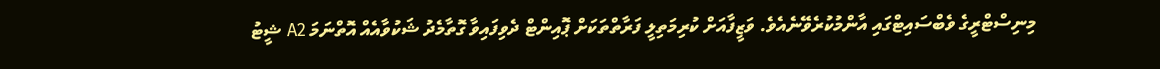މިނިސްޓްރީގެ ވެބްސައިޓްގައި އާންމުކުރެވޭނެއެވެ. ވަޒީފާއަށް ކުރިމަތިލީ ފަރާތްތަކަށް ޕޮއިންޓް ދެވިފައިވާ ގޮތާމެދު ޝަކުވާއެއް އޮތްނަމަ A2 ޝީޓު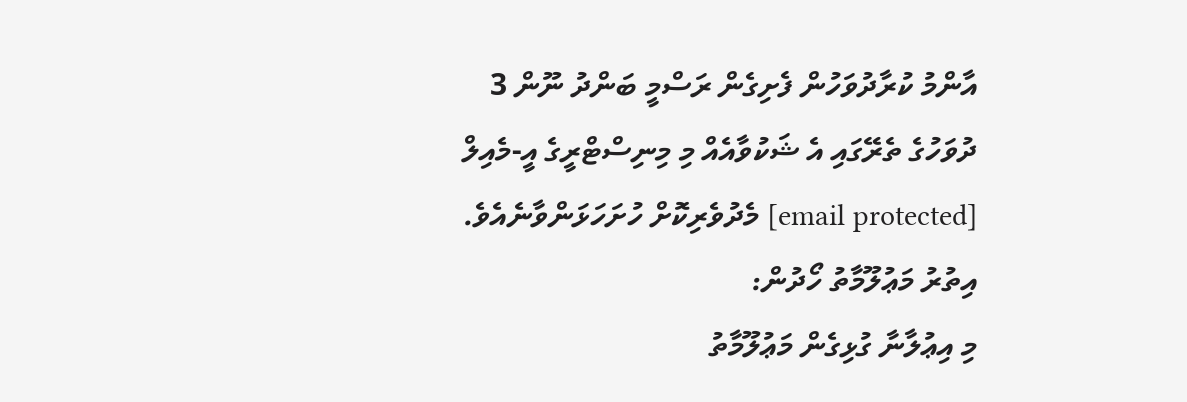އާންމު ކުރާދުވަހުން ފެށިގެން ރަސްމީ ބަންދު ނޫން 3 ދުވަހުގެ ތެރޭގައި އެ ޝަކުވާއެއް މި މިނިސްޓްރީގެ އީ-މެއިލް [email protected] މެދުވެރިކޮށް ހުށަހަޅަންވާނެއެވެ.
އިތުރު މަޢުލޫމާތު ހޯދުން:
މި އިޢުލާނާ ގުޅިގެން މަޢުލޫމާތު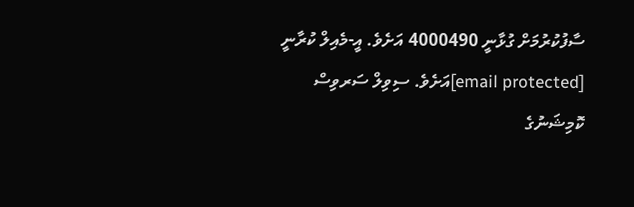ސާފުކުރުމަށް ގުޅާނީ 4000490 އަށެވެ. އީ-މެއިލް ކުރާނީ [email protected]އަށެވެ. ސިވިލް ސަރވިސް ކޮމިޝަނުގެ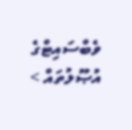ވެބްސައިޓްގެ އުޞޫލުތައް >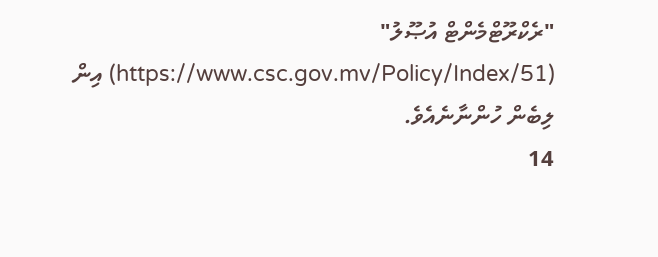"ރެކްރޫޓްމެންޓް އުޞޫލު" (https://www.csc.gov.mv/Policy/Index/51) އިން ލިބެން ހުންނާނެއެވެ.
14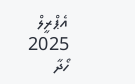އެޕްރީލް 2025
ހޯދާ